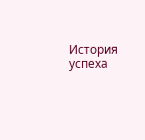История успеха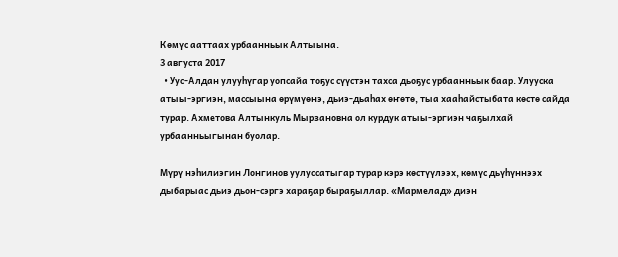Көмүс ааттаах урбаанньык Алтыына.
3 августа 2017
  • Уус-Алдан улууhүгар уопсайа тоҕус сүүстэн тахса дьоҕус урбаанньык баар. Улууска атыы-эргиэн, массыына өрүмүөнэ, дьиэ-дьаhах өҥөтө, тыа хааhайстыбата көстө сайда турар. Ахметова Алтынкуль Мырзановна ол курдук атыы-эргиэн чаҕылхай урбаанньыгынан буолар.

Мүрү нэhилиэгин Лонгинов уулуссатыгар турар кэрэ көстүүлээх, көмүс дьүhүннээх дыбарыас дьиэ дьон-сэргэ хараҕар быраҕыллар. «Мармелад» диэн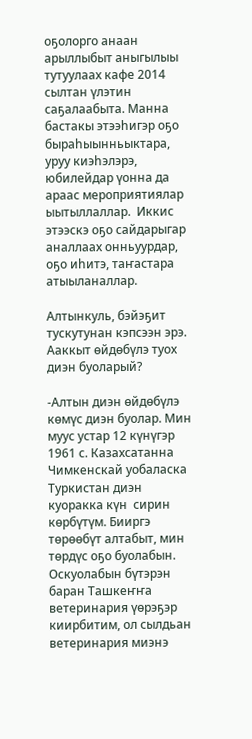оҕолорго анаан арыллыбыт аныгылыы тутуулаах кафе 2014 сылтан үлэтин саҕалаабыта. Манна бастакы этээhигэр оҕо быраhыынньыктара, уруу киэhэлэрэ, юбилейдар үонна да араас мероприятиялар ыытыллаллар.  Иккис этээскэ оҕо сайдарыгар аналлаах онньуурдар, оҕо иhитэ, таҥастара атыыланаллар.

Алтынкуль, бэйэҕит тускутунан кэпсээн эрэ. Ааккыт өйдөбүлэ туох диэн буоларый?

-Алтын диэн өйдөбүлэ көмүс диэн буолар. Мин муус устар 12 күнүгэр 1961 с. Казахсатанна Чимкенскай уобаласка Туркистан диэн куоракка күн  сирин көрбүтүм. Бииргэ төрөөбүт алтабыт, мин төрдүс оҕо буолабын. Оскуолабын бүтэрэн баран Ташкеҥҥа ветеринария үөрэҕэр киирбитим, ол сылдьан ветеринария миэнэ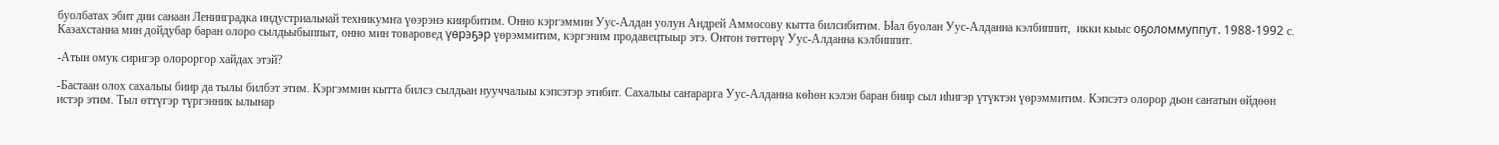буолбатах эбит дии санаан Ленинградка индустриальнай техникумҥа үөэрэнэ киирбитим. Онно кэргэммин Уус-Алдан уолун Андрей Аммосову кытта билсибитим. Ыал буолан Уус-Алданна кэлбиппит,  икки кыыс оҕоломмуппут. 1988-1992 с. Казахстанна мин дойдубар баран олоро сылдьыбыппыт, онно мин товаровед үөрэҕэр үөрэммитим, кэргэним продавецтыыр этэ. Онтон төттөрү Уус-Алданна кэлбиппит.

-Атын омук сиригэр олороргор хайдах этэй?

-Бастаан олох сахалыы биир да тылы билбэт этим. Кэргэммин кытта билсэ сылдьан нууччалыы кэпсэтэр этибит. Сахалыы саҥарарга Уус-Алданна көhөн кэлэн баран биир сыл иhигэр үтүктэн үөрэммитим. Кэпсэтэ олорор дьон саҥатын өйдөөн истэр этим. Тыл өттүгэр түргэнник ылынар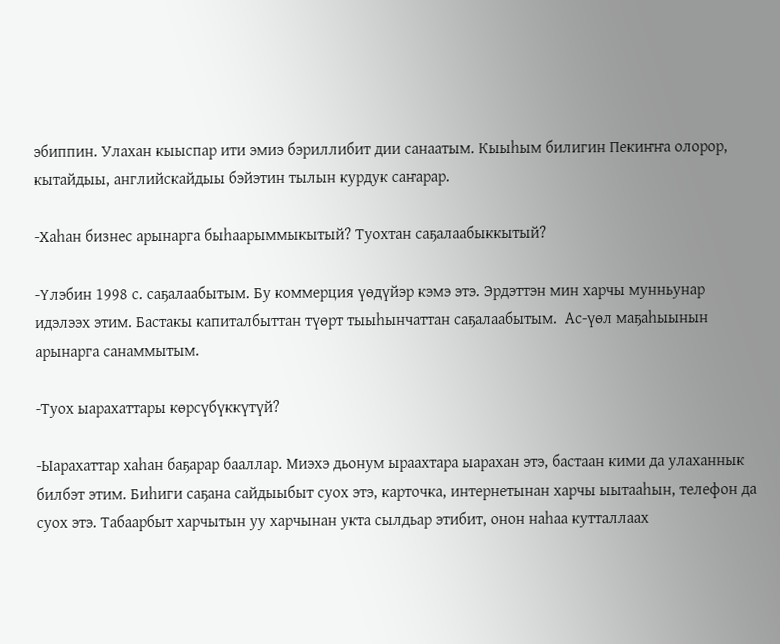эбиппин. Улахан кыыспар ити эмиэ бэриллибит дии санаатым. Кыыhым билигин Пекиҥҥа олорор, кытайдыы, английскайдыы бэйэтин тылын курдук саҥарар.

-Хаhан бизнес арынарга быhаарыммыкытый? Туохтан саҕалаабыккытый?

-Үлэбин 1998 с. саҕалаабытым. Бу коммерция үөдүйэр кэмэ этэ. Эрдэттэн мин харчы мунньунар идэлээх этим. Бастакы капиталбыттан түөрт тыыhынчаттан саҕалаабытым.  Ас-үөл маҕаhыынын арынарга санаммытым.

-Туох ыарахаттары көрсүбүккүтүй?

-Ыарахаттар хаhан баҕарар бааллар. Миэхэ дьонум ыраахтара ыарахан этэ, бастаан кими да улаханнык билбэт этим. Биhиги саҕана сайдыыбыт суох этэ, карточка, интернетынан харчы ыытааhын, телефон да суох этэ. Табаарбыт харчытын уу харчынан укта сылдьар этибит, онон наhаа кутталлаах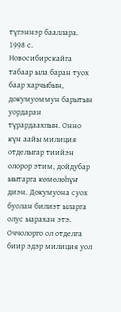түгэннэр бааллара. 1998 с. Новосибирскайга табаар ыла баран туох баар харчыбын, докумуоммун барытын уордаран түрардаахпын. Онно күн аайы милиция отделыгар тиийэн олорор этим, дойдубар ыытарга көмөлөhүҥ диэн. Докумуона суох буолан билиэт ыларга олус ыарахан этэ. Оччолорго ол отделга биир эдэр милиция уол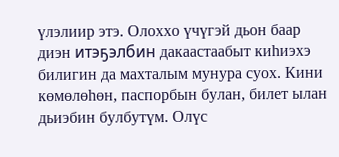үлэлиир этэ. Олоххо үчүгэй дьон баар диэн итэҕэлбин дакаастаабыт киhиэхэ билигин да махталым мунура суох. Кини көмөлөhөн, паспорбын булан, билет ылан дьиэбин булбутүм. Олүс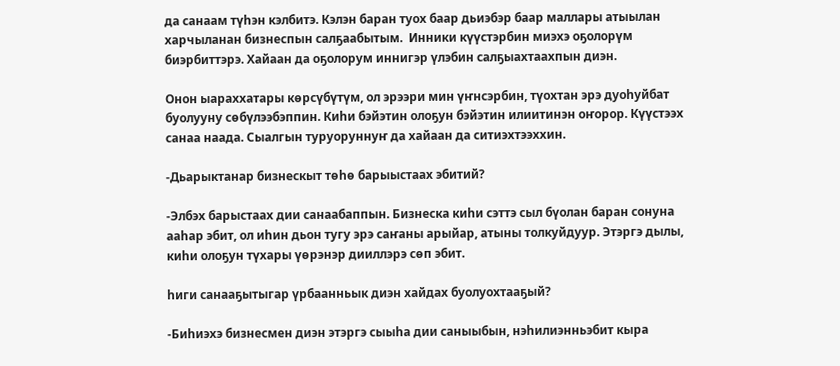да санаам түhэн кэлбитэ. Кэлэн баран туох баар дьиэбэр баар маллары атыылан харчыланан бизнеспын салҕаабытым.  Инники күүстэрбин миэхэ оҕолорүм биэрбиттэрэ. Хайаан да оҕолорум иннигэр үлэбин салҕыахтаахпын диэн.

Онон ыараххатары көрсүбүтүм, ол эрээри мин үҥнсэрбин, түохтан эрэ дуоhуйбат буолууну сөбүлээбэппин. Киhи бэйэтин олоҕун бэйэтин илиитинэн оҥорор. Күүстээх санаа наада. Сыалгын туруоруннуҥ да хайаан да ситиэхтээххин.

-Дьарыктанар бизнескыт төhө барыыстаах эбитий?

-Элбэх барыстаах дии санаабаппын. Бизнеска киhи сэттэ сыл бүолан баран сонуна ааhар эбит, ол иhин дьон тугу эрэ саҥаны арыйар, атыны толкуйдуур. Этэргэ дылы, киhи олоҕун түхары үөрэнэр дииллэрэ сөп эбит.

hиги санааҕытыгар үрбаанньык диэн хайдах буолуохтааҕый?

-Биhиэхэ бизнесмен диэн этэргэ сыыhа дии саныыбын, нэhилиэнньэбит кыра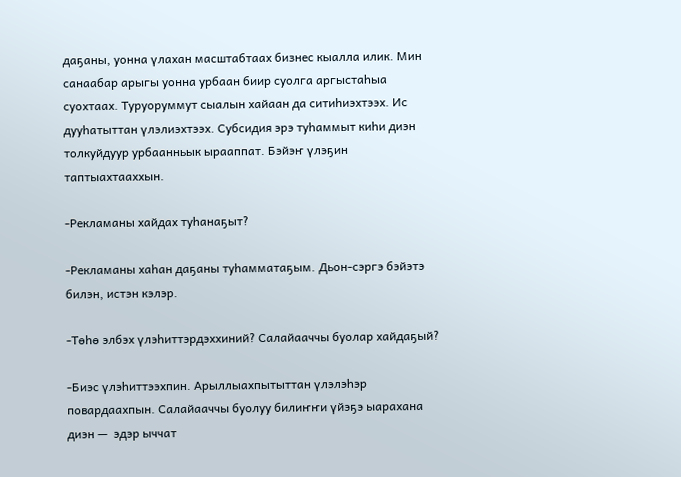даҕаны, уонна үлахан масштабтаах бизнес кыалла илик. Мин санаабар арыгы уонна урбаан биир суолга аргыстаhыа суохтаах. Туруоруммут сыалын хайаан да ситиhиэхтээх. Ис дууhатыттан үлэлиэхтээх. Субсидия эрэ туhаммыт киhи диэн толкуйдуур урбаанньык ырааппат. Бэйэҥ үлэҕин таптыахтааххын.

-Рекламаны хайдах туhанаҕыт?

-Рекламаны хаhан даҕаны туhамматаҕым. Дьон-сэргэ бэйэтэ билэн, истэн кэлэр.

-Төhө элбэх үлэhиттэрдэххиний? Салайааччы буолар хайдаҕый?

-Биэс үлэhиттээхпин. Арыллыахпытыттан үлэлэhэр повардаахпын. Салайааччы буолуу билиҥҥи үйэҕэ ыарахана диэн —  эдэр ыччат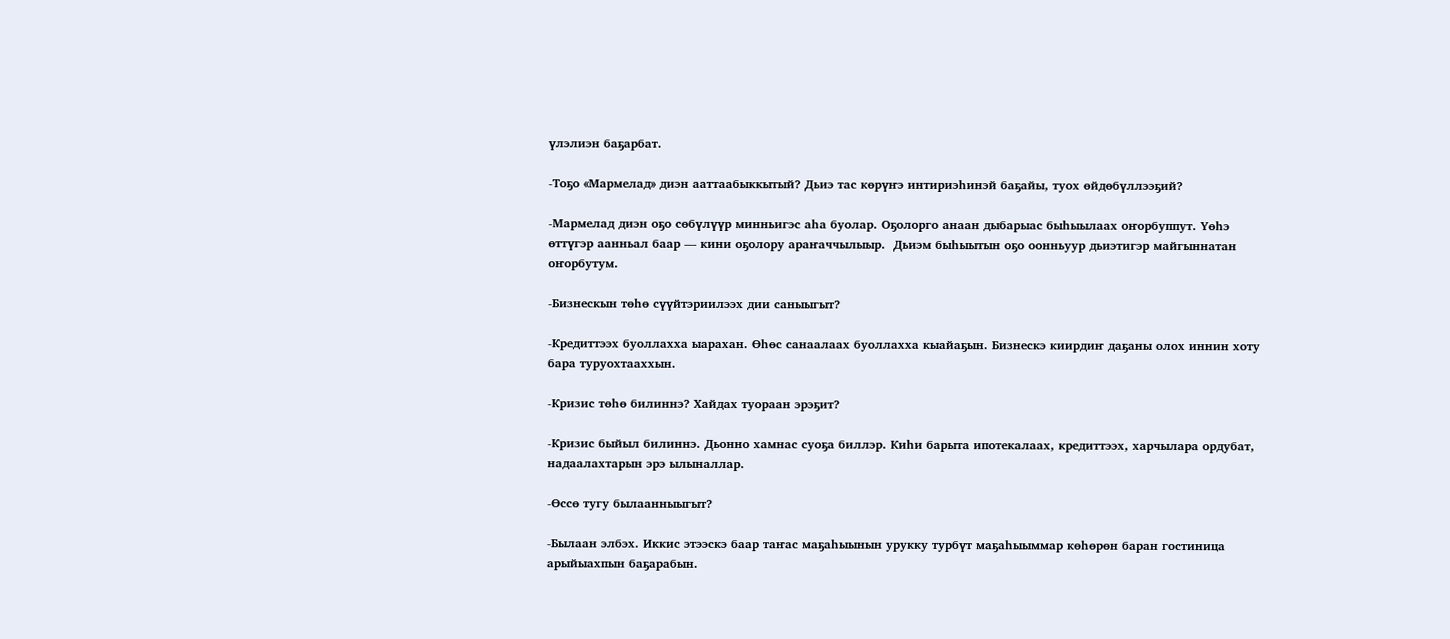үлэлиэн баҕарбат.

-Тоҕо «Мармелад» диэн ааттаабыккытый? Дьиэ тас көрүҥэ интириэhинэй баҕайы, туох өйдөбүллээҕий?

-Мармелад диэн оҕо сөбүлүүр минньигэс аhа буолар. Оҕолорго анаан дыбарыас быhыылаах оҥорбуппут. Үөhэ өттүгэр аанньал баар — кини оҕолору араҥаччылыыр.  Дьиэм быhыытын оҕо оонньуур дьиэтигэр майгыннатан оҥорбутум.

-Бизнескын төhө сүүйтэриилээх дии саныыгыт?

-Кредиттээх буоллахха ыарахан. Өhөс санаалаах буоллахха кыайаҕын. Бизнескэ киирдиҥ даҕаны олох иннин хоту бара туруохтааххын.

-Кризис төhө билиннэ? Хайдах туораан эрэҕит?

-Кризис быйыл билиннэ. Дьонно хамнас суоҕа биллэр. Киhи барыта ипотекалаах, кредиттээх, харчылара ордубат, надаалахтарын эрэ ылыналлар.

-Өссө тугу былаанныыгыт?

-Былаан элбэх. Иккис этээскэ баар таҥас маҕаhыынын урукку турбүт маҕаhыыммар көhөрөн баран гостиница арыйыахпын баҕарабын.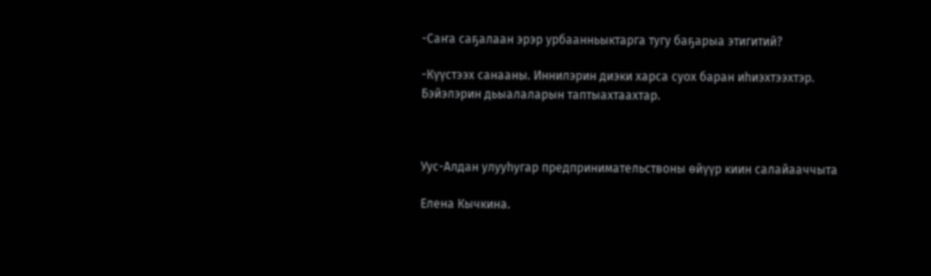-Саҥа саҕалаан эрэр урбаанньыктарга тугу баҕарыа этигитий?

-Күүстээх санааны. Иннилэрин диэки харса суох баран иhиэхтээхтэр. Бэйэлэрин дьыалаларын таптыахтаахтар.



Уус-Алдан улууhугар предпринимательствоны өйүүр киин салайааччыта

Елена Кычкина.